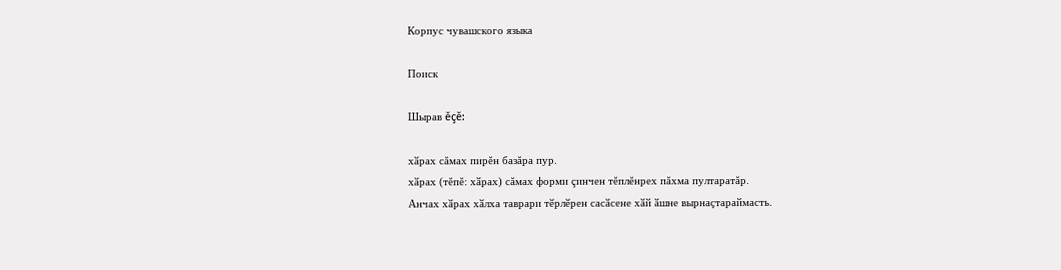Корпус чувашского языка

Поиск

Шырав ĕçĕ:

хӑрах сăмах пирĕн базăра пур.
хӑрах (тĕпĕ: хӑрах) сăмах форми çинчен тĕплĕнрех пăхма пултаратăр.
Анчах хӑрах хӑлха таврари тӗрлӗрен сасӑсене хӑй ӑшне вырнаҫтараймасть.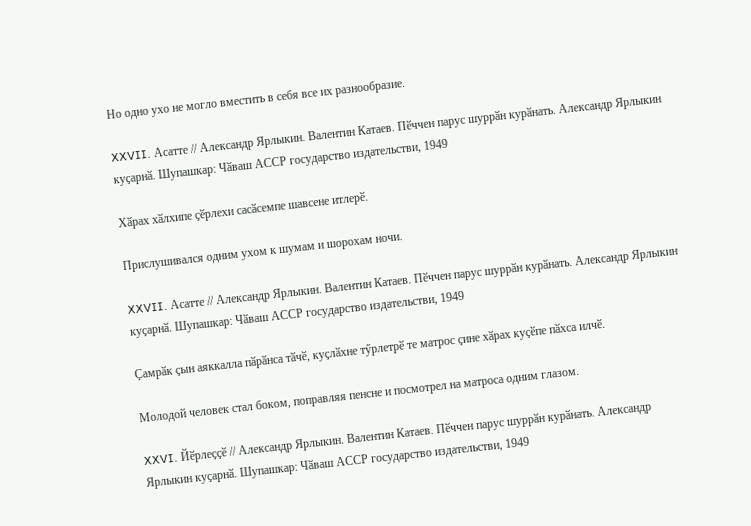Но одно ухо не могло вместить в себя все их разнообразие.

XXVII. Асатте // Александр Ярлыкин. Валентин Катаев. Пӗччен парус шуррӑн курӑнать. Александр Ярлыкин куҫарнӑ. Шупашкар: Чӑваш АССР государство издательстви, 1949

Хӑрах хӑлхипе ҫӗрлехи сасӑсемпе шавсене итлерӗ.

Прислушивался одним ухом к шумам и шорохам ночи.

XXVII. Асатте // Александр Ярлыкин. Валентин Катаев. Пӗччен парус шуррӑн курӑнать. Александр Ярлыкин куҫарнӑ. Шупашкар: Чӑваш АССР государство издательстви, 1949

Ҫамрӑк ҫын аяккалла пӑрӑнса тӑчӗ, куҫлӑхне тӳрлетрӗ те матрос ҫине хӑрах куҫӗпе пӑхса илчӗ.

Молодой человек стал боком, поправляя пенсне и посмотрел на матроса одним глазом.

XXVI. Йӗрлеҫҫӗ // Александр Ярлыкин. Валентин Катаев. Пӗччен парус шуррӑн курӑнать. Александр Ярлыкин куҫарнӑ. Шупашкар: Чӑваш АССР государство издательстви, 1949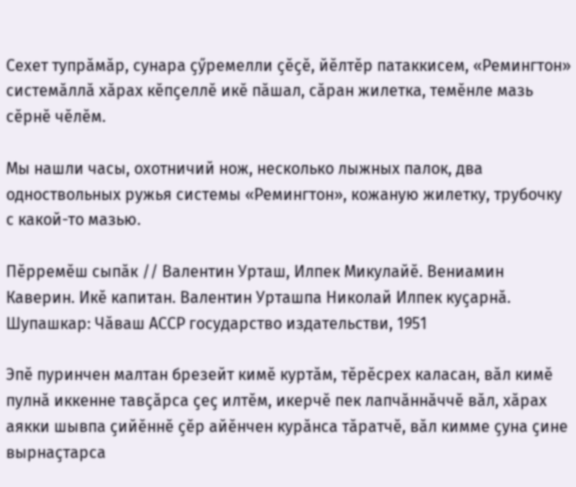Сехет тупрӑмӑр, сунара ҫӳремелли ҫӗҫӗ, йӗлтӗр патаккисем, «Ремингтон» системӑллӑ хӑрах кӗпҫеллӗ икӗ пӑшал, сӑран жилетка, темӗнле мазь сӗрнӗ чӗлӗм.

Мы нашли часы, охотничий нож, несколько лыжных палок, два одноствольных ружья системы «Ремингтон», кожаную жилетку, трубочку с какой-то мазью.

Пӗрремӗш сыпӑк // Валентин Урташ, Илпек Микулайӗ. Вениамин Каверин. Икӗ капитан. Валентин Урташпа Николай Илпек куҫарнӑ. Шупашкар: Чӑваш АССР государство издательстви, 1951

Эпӗ пуринчен малтан брезейт кимӗ куртӑм, тӗрӗсрех каласан, вӑл кимӗ пулнӑ иккенне тавҫӑрса ҫеҫ илтӗм, икерчӗ пек лапчӑннӑччӗ вӑл, хӑрах аякки шывпа ҫийӗннӗ ҫӗр айӗнчен курӑнса тӑратчӗ, вӑл кимме ҫуна ҫине вырнаҫтарса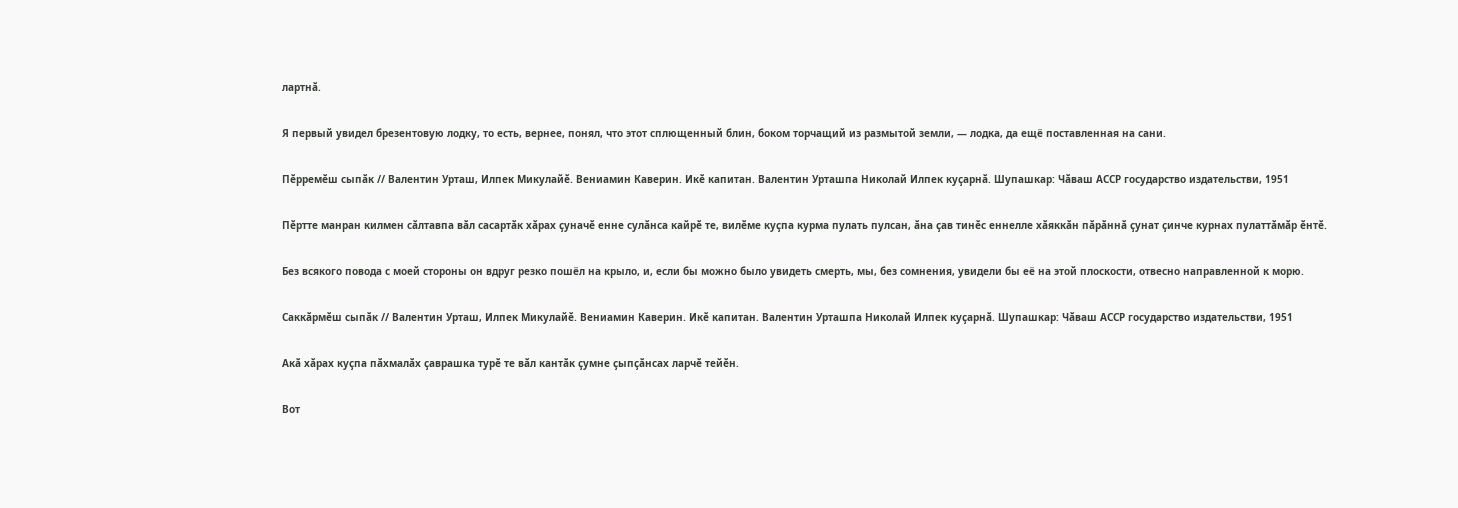лартнӑ.

Я первый увидел брезентовую лодку, то есть, вернее, понял, что этот сплющенный блин, боком торчащий из размытой земли, — лодка, да ещё поставленная на сани.

Пӗрремӗш сыпӑк // Валентин Урташ, Илпек Микулайӗ. Вениамин Каверин. Икӗ капитан. Валентин Урташпа Николай Илпек куҫарнӑ. Шупашкар: Чӑваш АССР государство издательстви, 1951

Пӗртте манран килмен сӑлтавпа вӑл сасартӑк хӑрах ҫуначӗ енне сулӑнса кайрӗ те, вилӗме куҫпа курма пулать пулсан, ӑна ҫав тинӗс еннелле хӑяккӑн пӑрӑннӑ ҫунат ҫинче курнах пулаттӑмӑр ӗнтӗ.

Без всякого повода с моей стороны он вдруг резко пошёл на крыло, и, если бы можно было увидеть смерть, мы, без сомнения, увидели бы её на этой плоскости, отвесно направленной к морю.

Саккӑрмӗш сыпӑк // Валентин Урташ, Илпек Микулайӗ. Вениамин Каверин. Икӗ капитан. Валентин Урташпа Николай Илпек куҫарнӑ. Шупашкар: Чӑваш АССР государство издательстви, 1951

Акӑ хӑрах куҫпа пӑхмалӑх ҫаврашка турӗ те вӑл кантӑк ҫумне ҫыпҫӑнсах ларчӗ тейӗн.

Вот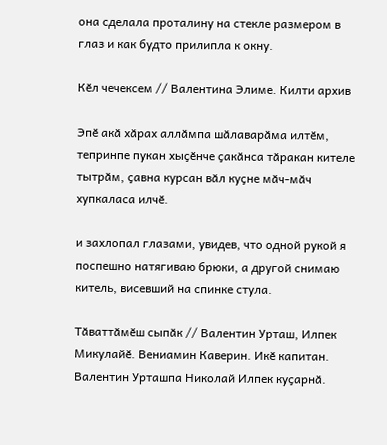она сделала проталину на стекле размером в глаз и как будто прилипла к окну.

Кӗл чечексем // Валентина Элиме. Килти архив

Эпӗ акӑ хӑрах аллӑмпа шӑлаварӑма илтӗм, тепринпе пукан хыҫӗнче ҫакӑнса тӑракан кителе тытрӑм, ҫавна курсан вӑл куҫне мӑч-мӑч хупкаласа илчӗ.

и захлопал глазами, увидев, что одной рукой я поспешно натягиваю брюки, а другой снимаю китель, висевший на спинке стула.

Тӑваттӑмӗш сыпӑк // Валентин Урташ, Илпек Микулайӗ. Вениамин Каверин. Икӗ капитан. Валентин Урташпа Николай Илпек куҫарнӑ.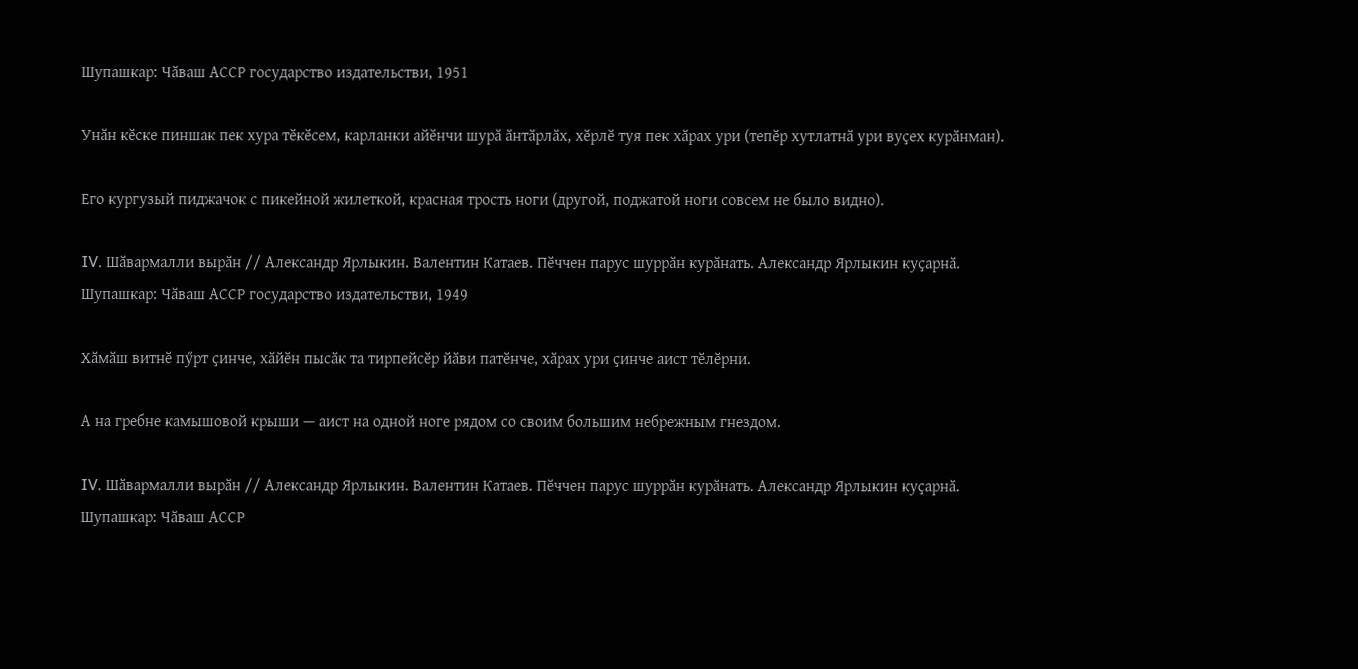Шупашкар: Чӑваш АССР государство издательстви, 1951

Унӑн кӗске пиншак пек хура тӗкӗсем, карланки айӗнчи шурӑ ӑнтӑрлӑх, хӗрлӗ туя пек хӑрах ури (тепӗр хутлатнӑ ури вуҫех курӑнман).

Его кургузый пиджачок с пикейной жилеткой, красная трость ноги (другой, поджатой ноги совсем не было видно).

IV. Шӑвармалли вырӑн // Александр Ярлыкин. Валентин Катаев. Пӗччен парус шуррӑн курӑнать. Александр Ярлыкин куҫарнӑ. Шупашкар: Чӑваш АССР государство издательстви, 1949

Хӑмӑш витнӗ пӳрт ҫинче, хӑйӗн пысӑк та тирпейсӗр йӑви патӗнче, хӑрах ури ҫинче аист тӗлӗрни.

А на гребне камышовой крыши — аист на одной ноге рядом со своим большим небрежным гнездом.

IV. Шӑвармалли вырӑн // Александр Ярлыкин. Валентин Катаев. Пӗччен парус шуррӑн курӑнать. Александр Ярлыкин куҫарнӑ. Шупашкар: Чӑваш АССР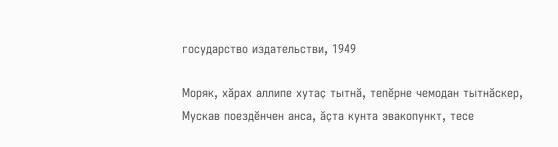государство издательстви, 1949

Моряк, хӑрах аллипе хутаҫ тытнӑ, тепӗрне чемодан тытнӑскер, Мускав поездӗнчен анса, ӑҫта кунта эвакопункт, тесе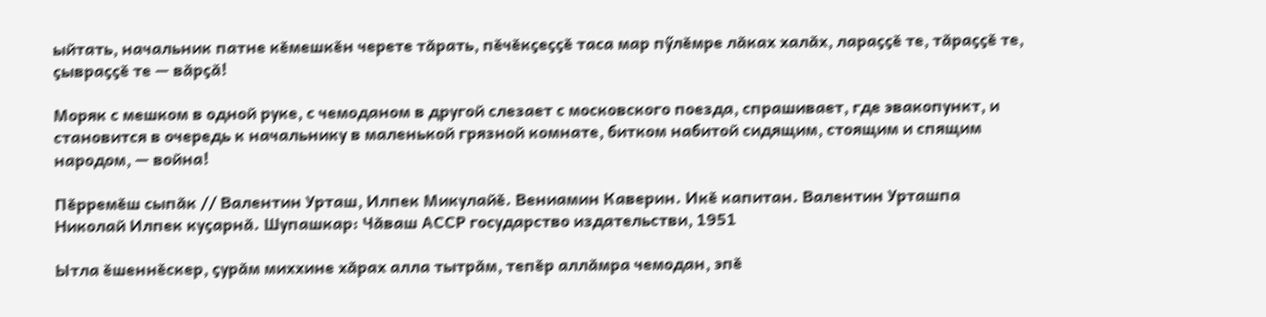ыйтать, начальник патне кӗмешкӗн черете тӑрать, пӗчӗкҫеҫҫӗ таса мар пӳлӗмре лӑках халӑх, лараҫҫӗ те, тӑраҫҫӗ те, ҫывраҫҫӗ те — вӑрҫӑ!

Моряк с мешком в одной руке, с чемоданом в другой слезает с московского поезда, спрашивает, где эвакопункт, и становится в очередь к начальнику в маленькой грязной комнате, битком набитой сидящим, стоящим и спящим народом, — война!

Пӗрремӗш сыпӑк // Валентин Урташ, Илпек Микулайӗ. Вениамин Каверин. Икӗ капитан. Валентин Урташпа Николай Илпек куҫарнӑ. Шупашкар: Чӑваш АССР государство издательстви, 1951

Ытла ӗшеннӗскер, ҫурӑм миххине хӑрах алла тытрӑм, тепӗр аллӑмра чемодан, эпӗ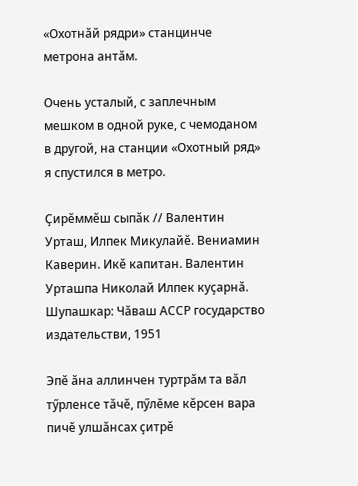«Охотнӑй рядри» станцинче метрона антӑм.

Очень усталый, с заплечным мешком в одной руке, с чемоданом в другой, на станции «Охотный ряд» я спустился в метро.

Ҫирӗммӗш сыпӑк // Валентин Урташ, Илпек Микулайӗ. Вениамин Каверин. Икӗ капитан. Валентин Урташпа Николай Илпек куҫарнӑ. Шупашкар: Чӑваш АССР государство издательстви, 1951

Эпӗ ӑна аллинчен туртрӑм та вӑл тӳрленсе тӑчӗ, пӳлӗме кӗрсен вара пичӗ улшӑнсах ҫитрӗ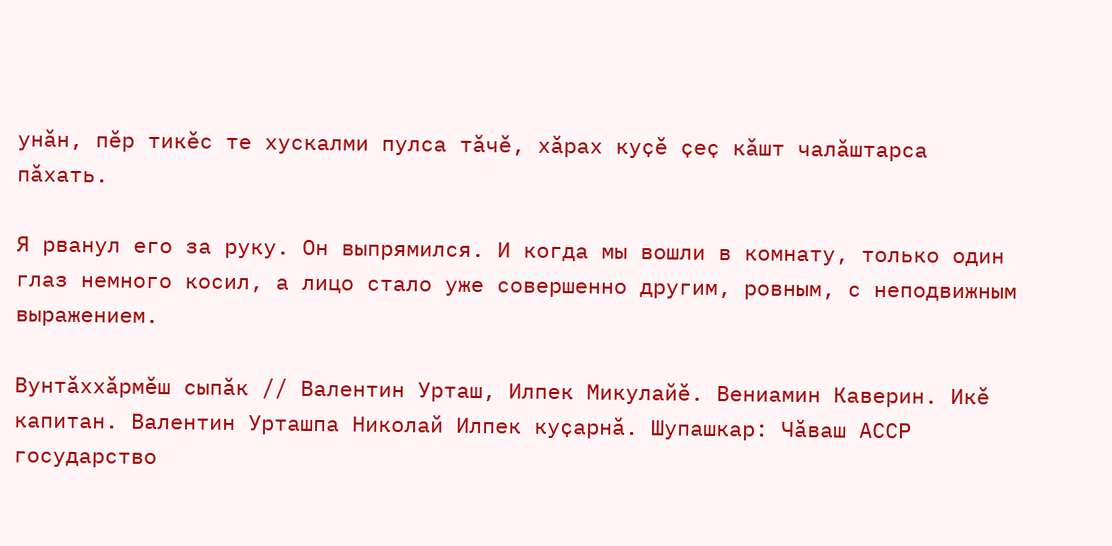унӑн, пӗр тикӗс те хускалми пулса тӑчӗ, хӑрах куҫӗ ҫеҫ кӑшт чалӑштарса пӑхать.

Я рванул его за руку. Он выпрямился. И когда мы вошли в комнату, только один глаз немного косил, а лицо стало уже совершенно другим, ровным, с неподвижным выражением.

Вунтӑххӑрмӗш сыпӑк // Валентин Урташ, Илпек Микулайӗ. Вениамин Каверин. Икӗ капитан. Валентин Урташпа Николай Илпек куҫарнӑ. Шупашкар: Чӑваш АССР государство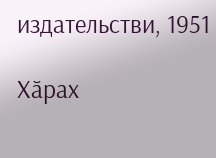издательстви, 1951

Хӑрах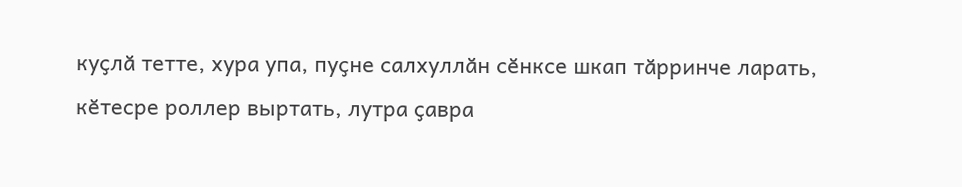куҫлӑ тетте, хура упа, пуҫне салхуллӑн сӗнксе шкап тӑрринче ларать, кӗтесре роллер выртать, лутра ҫавра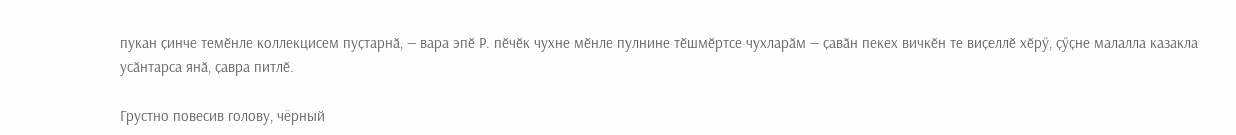пукан ҫинче темӗнле коллекцисем пуҫтарнӑ, — вара эпӗ Р. пӗчӗк чухне мӗнле пулнине тӗшмӗртсе чухларӑм — ҫавӑн пекех вичкӗн те виҫеллӗ хӗрӳ, ҫӳҫне малалла казакла усӑнтарса янӑ, ҫавра питлӗ.

Грустно повесив голову, чёрный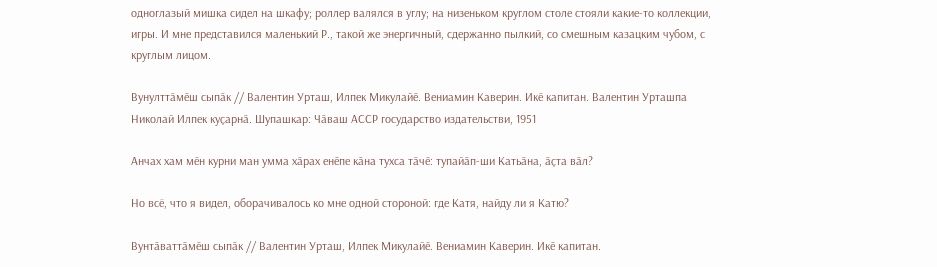одноглазый мишка сидел на шкафу; роллер валялся в углу; на низеньком круглом столе стояли какие-то коллекции, игры. И мне представился маленький Р., такой же энергичный, сдержанно пылкий, со смешным казацким чубом, с круглым лицом.

Вунулттӑмӗш сыпӑк // Валентин Урташ, Илпек Микулайӗ. Вениамин Каверин. Икӗ капитан. Валентин Урташпа Николай Илпек куҫарнӑ. Шупашкар: Чӑваш АССР государство издательстви, 1951

Анчах хам мӗн курни ман умма хӑрах енӗпе кӑна тухса тӑчӗ: тупайӑп-ши Катьӑна, ӑҫта вӑл?

Но всё, что я видел, оборачивалось ко мне одной стороной: где Катя, найду ли я Катю?

Вунтӑваттӑмӗш сыпӑк // Валентин Урташ, Илпек Микулайӗ. Вениамин Каверин. Икӗ капитан.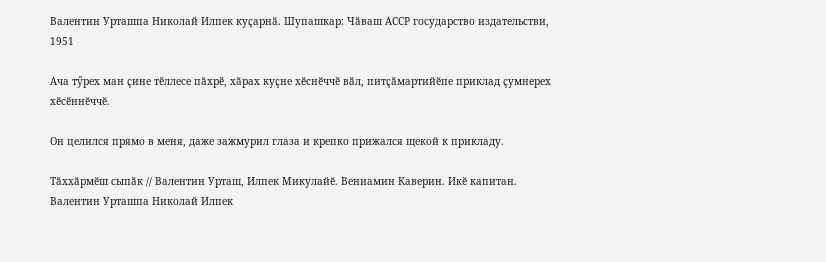Валентин Урташпа Николай Илпек куҫарнӑ. Шупашкар: Чӑваш АССР государство издательстви, 1951

Ача тӳрех ман ҫине тӗллесе пӑхрӗ, хӑрах куҫне хӗснӗччӗ вӑл, питҫӑмартийӗпе приклад ҫумнерех хӗсӗннӗччӗ.

Он целился прямо в меня, даже зажмурил глаза и крепко прижался щекой к прикладу.

Тӑххӑрмӗш сыпӑк // Валентин Урташ, Илпек Микулайӗ. Вениамин Каверин. Икӗ капитан. Валентин Урташпа Николай Илпек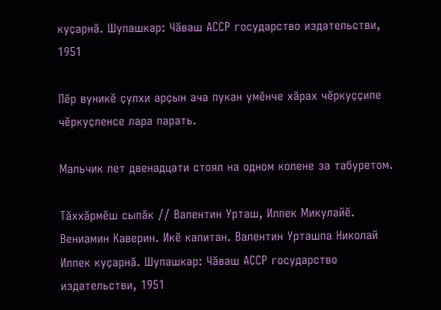куҫарнӑ. Шупашкар: Чӑваш АССР государство издательстви, 1951

Пӗр вуникӗ ҫулхи арҫын ача пукан умӗнче хӑрах чӗркуҫҫипе чӗркуҫленсе лара парать.

Мальчик лет двенадцати стоял на одном колене за табуретом.

Тӑххӑрмӗш сыпӑк // Валентин Урташ, Илпек Микулайӗ. Вениамин Каверин. Икӗ капитан. Валентин Урташпа Николай Илпек куҫарнӑ. Шупашкар: Чӑваш АССР государство издательстви, 1951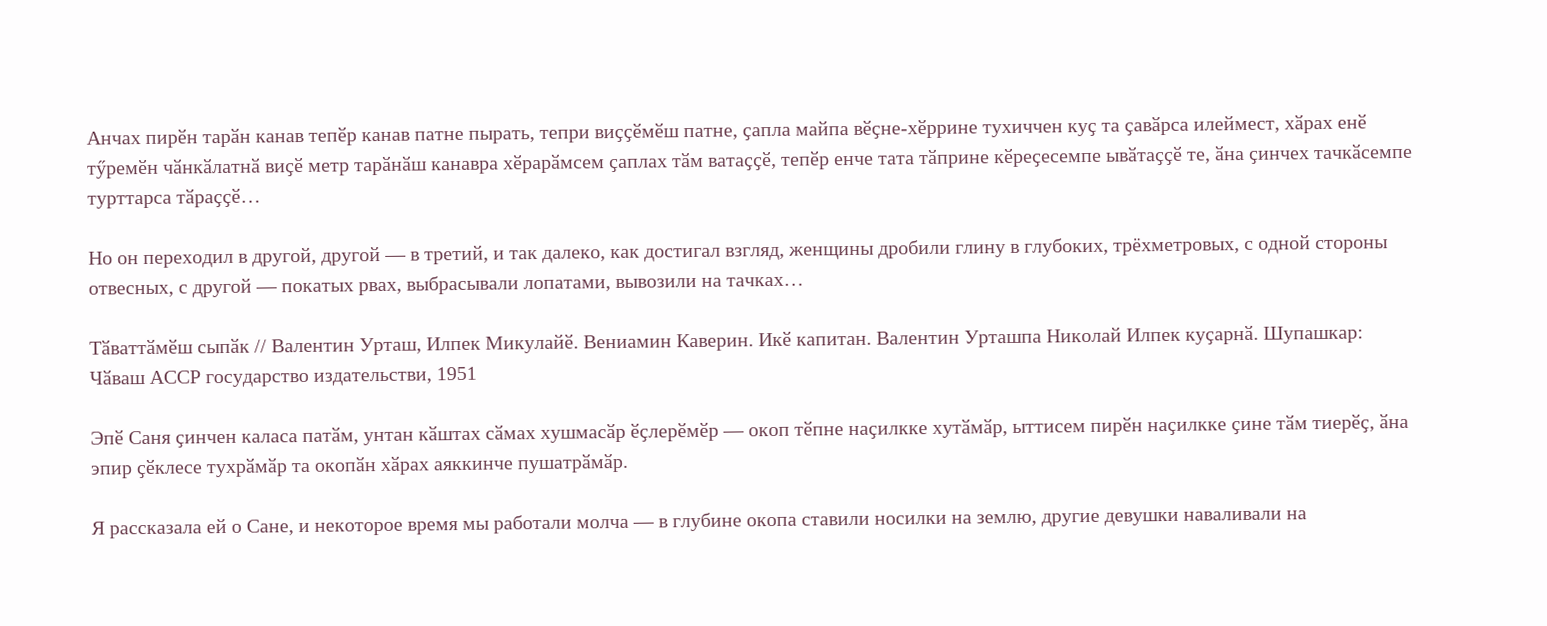Анчах пирӗн тарӑн канав тепӗр канав патне пырать, тепри виҫҫӗмӗш патне, ҫапла майпа вӗҫне-хӗррине тухиччен куҫ та ҫавӑрса илеймест, хӑрах енӗ тӳремӗн чӑнкӑлатнӑ виҫӗ метр тарӑнӑш канавра хӗрарӑмсем ҫаплах тӑм ватаҫҫӗ, тепӗр енче тата тӑприне кӗреҫесемпе ывӑтаҫҫӗ те, ӑна ҫинчех тачкӑсемпе турттарса тӑраҫҫӗ…

Но он переходил в другой, другой — в третий, и так далеко, как достигал взгляд, женщины дробили глину в глубоких, трёхметровых, с одной стороны отвесных, с другой — покатых рвах, выбрасывали лопатами, вывозили на тачках…

Тӑваттӑмӗш сыпӑк // Валентин Урташ, Илпек Микулайӗ. Вениамин Каверин. Икӗ капитан. Валентин Урташпа Николай Илпек куҫарнӑ. Шупашкар: Чӑваш АССР государство издательстви, 1951

Эпӗ Саня ҫинчен каласа патӑм, унтан кӑштах сӑмах хушмасӑр ӗҫлерӗмӗр — окоп тӗпне наҫилкке хутӑмӑр, ыттисем пирӗн наҫилкке ҫине тӑм тиерӗҫ, ӑна эпир ҫӗклесе тухрӑмӑр та окопӑн хӑрах аяккинче пушатрӑмӑр.

Я рассказала ей о Сане, и некоторое время мы работали молча — в глубине окопа ставили носилки на землю, другие девушки наваливали на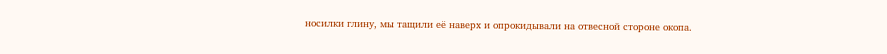носилки глину, мы тащили её наверх и опрокидывали на отвесной стороне окопа.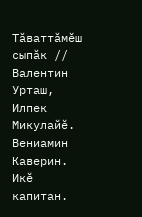Тӑваттӑмӗш сыпӑк // Валентин Урташ, Илпек Микулайӗ. Вениамин Каверин. Икӗ капитан.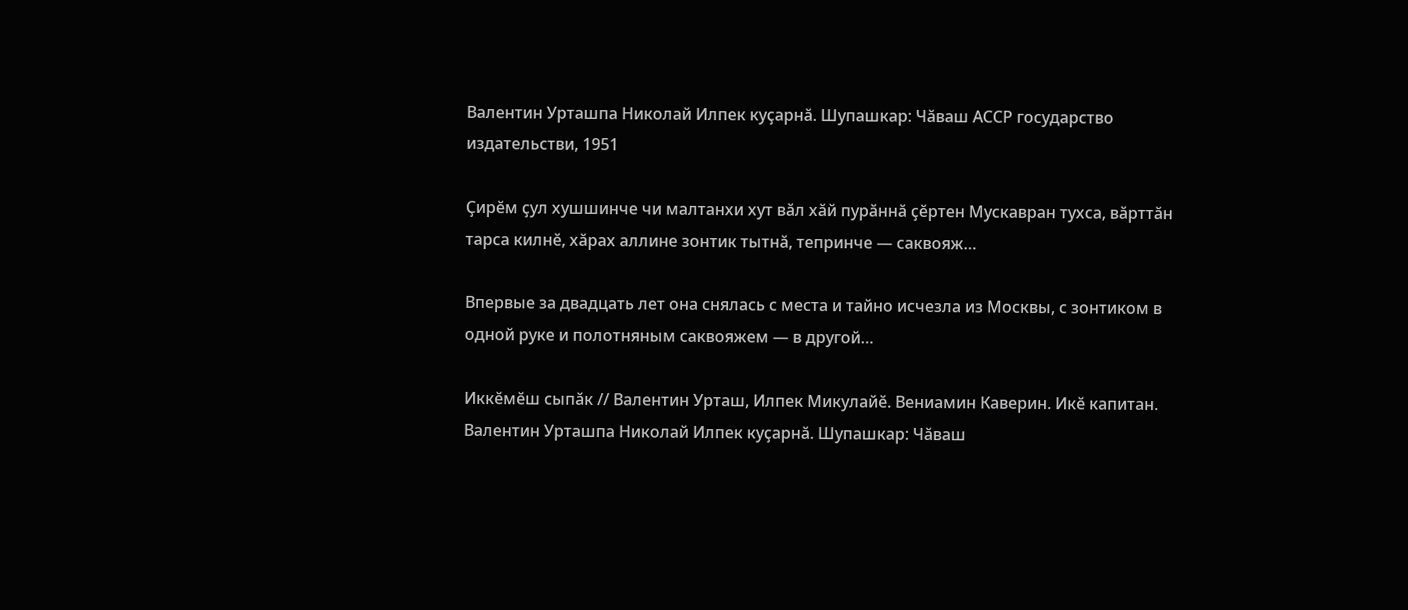Валентин Урташпа Николай Илпек куҫарнӑ. Шупашкар: Чӑваш АССР государство издательстви, 1951

Ҫирӗм ҫул хушшинче чи малтанхи хут вӑл хӑй пурӑннӑ ҫӗртен Мускавран тухса, вӑрттӑн тарса килнӗ, хӑрах аллине зонтик тытнӑ, тепринче — саквояж…

Впервые за двадцать лет она снялась с места и тайно исчезла из Москвы, с зонтиком в одной руке и полотняным саквояжем — в другой…

Иккӗмӗш сыпӑк // Валентин Урташ, Илпек Микулайӗ. Вениамин Каверин. Икӗ капитан. Валентин Урташпа Николай Илпек куҫарнӑ. Шупашкар: Чӑваш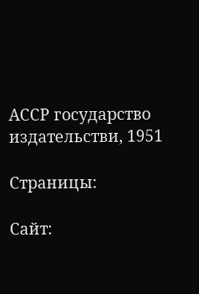АССР государство издательстви, 1951

Страницы:

Сайт: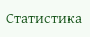Статистика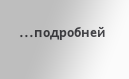...подробней